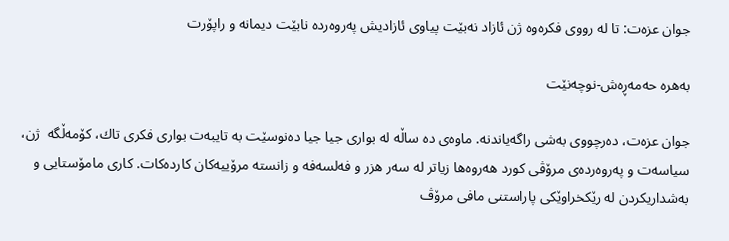جوان عزەت: تا لە رووی فکرەوە ژن ئازاد نەبێت پیاوی ئازادیش پەروەردە نابێت دیمانە و راپۆرت

بەهرە حەمەڕەش-نوچەنێت

جوان عزه‌ت، ده‌رچووى به‌شى راگه‌یاندنە. ماوه‌ى ده‌ ساڵه‌ لە بواری جیا جیا دەنوسێت بە تایبەت بوارى فكرى تاك، كۆمه‌ڵگە  ژن، سیاسه‌ت و په‌روه‌رده‌ى مرۆڤى كورد هەروەها زیاتر له‌ سه‌ر هزر و فه‌لسه‌فه‌ و زانسته‌ مرۆییه‌كان کاردەکات. كارى مامۆستایى و به‌شداریكردن له‌ رێكخراوێكى پاراستنى مافى مرۆڤ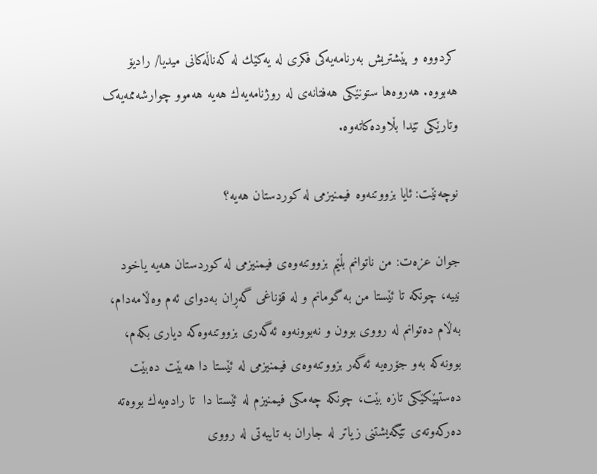کردووە و پێشتریش به‌رنامه‌یەكى فكرى لە یه‌كێك له‌ كه‌ناڵه‌كانى میدیا/ رادیۆ هه‌بووه. هه‌روه‌ها ستونێكى هەفتانەی له‌ روژنامه‌یه‌ك هه‌یه‌ هه‌موو چوارشه‌ممه‌یەک وتارێکی تێدا بڵاودەکاتەوە.

نوچەنێت: ئایا بزووتنه‌وه‌ فیمنیزمى له‌ كوردستان هه‌یه‌؟

جوان عزەت: من ناتوانم بڵێم بزووتنه‌وه‌ى فیمنیزمى له‌ كوردستان هه‌یه‌ یاخود نییه‌، چونكه‌ تا ئێستا من به‌ گومانم و له‌ قۆناغى گەڕان بەدوای ئه‌م وەڵامەدام، به‌ڵام ده‌توانم له‌ رووى بوون و نه‌بوونه‌وه‌ ئه‌گه‌رى بزووتنه‌وه‌كه‌ دیارى بكه‌م، بوونه‌كه‌ به‌و جۆرەیە ئه‌گه‌ر بزووتنه‌وه‌ى فیمنیزمى له‌ ئێستا دا هه‌بێت ده‌بێت ده‌ستپێكێكى تازه‌ بێت، چونكه‌ چه‌مكى فیمنیزم له‌ ئێستا دا  تا راده‌یه‌ك بووه‌تە ده‌ركه‌وته‌ى تێگه‌یشتنى زیاتر له‌ جاران به‌ تایبه‌تى له‌ رووى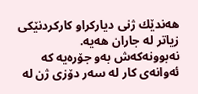هه‌ندێك ژنى دیاركراو كاركردنێکی زیاتر له‌ جاران هه‌یه‌. نه‌بوونه‌كه‌ش به‌و جۆرەیە کە‌ ئه‌وانه‌ى كار له‌ سه‌ر دۆزى ژن له‌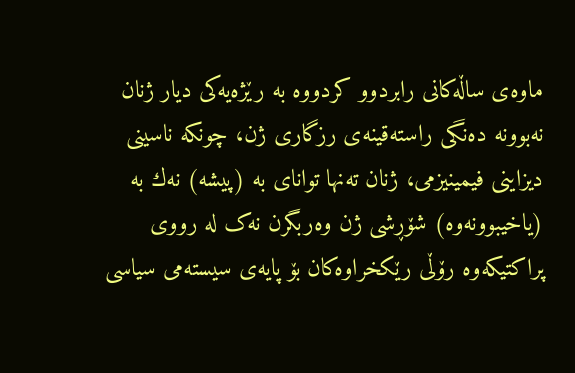ماوه‌ى ساڵه‌كانى رابردوو كردووه‌ به‌ رێژه‌یه‌كى دیار ژنان نه‌بوونه‌ ده‌نگى راسته‌قینه‌ى رزگارى ژن، چونكه‌ ناسینى دیزاینى فیمینیزمى، ژنان ته‌نها تواناى به‌ (پیشه‌) نه‌ك به‌ (یاخیبوونه‌وه‌) شۆڕ‌شى ژن وه‌ربگرن نەک له‌ رووى پراكتیكه‌وه‌ رۆڵى رێكخراوه‌كان بۆ پایه‌ى سیسته‌مى سیاسى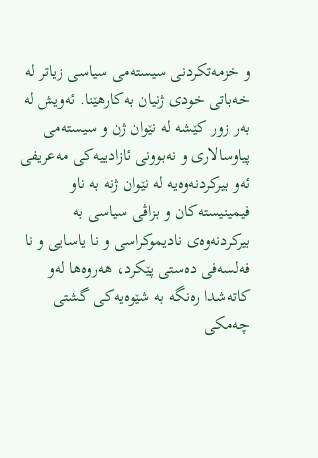و خزمه‌تكردنى سیسته‌مى سیاسى زیاتر له‌ خه‌باتى خودى ژنیان به‌كارهێنا. ئه‌ویش له‌ به‌ر زور كێشه‌ له‌ نێوان ژن و سیسته‌مى پیاوسالارى و نه‌بوونى ئازادییه‌كى مه‌عریفى ئه‌و بیركردنه‌وەیە‌ له‌ نێوان ژنه‌ به‌ ناو فیمینیسته‌كان و بزاڤى سیاسى به‌ بیركردنه‌وه‌ى نادیموكراسى و نا یاسایى و نا فه‌لسه‌فى ده‌ستى پێكرد، هه‌روه‌ها له‌و كاتەشدا ره‌نگه‌ به‌ شێوه‌یه‌كى گشتى چه‌مكى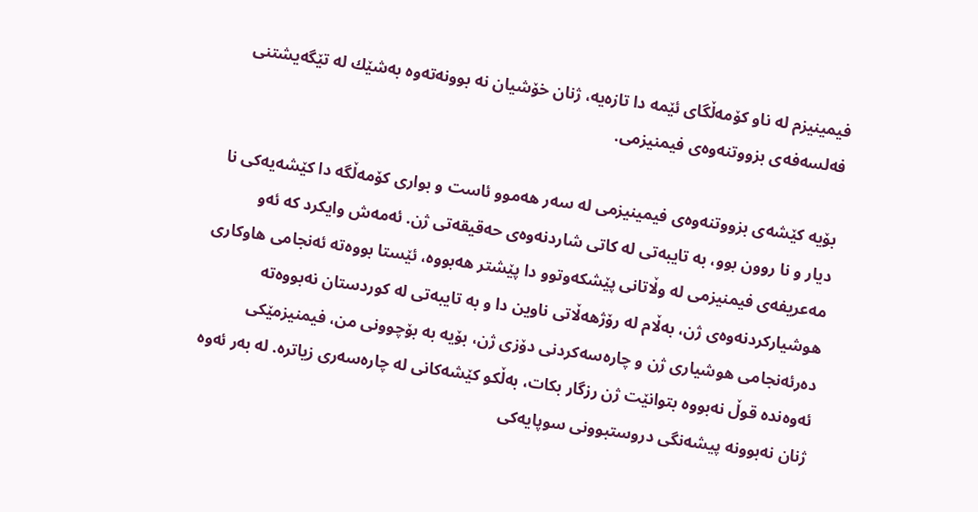فیمینیزم له‌ ناو كۆمه‌ڵگاى ئێمه‌ دا تازەیە، ژنان خۆشیان نه‌ بوونه‌ته‌وه‌ به‌شێك له‌ تێگه‌یشتنى فه‌لسه‌فه‌ى بزووتنه‌وه‌ى فیمنیزمى.

بۆیە كێشه‌ى بزووتنه‌وه‌ى فیمینیزمى له‌ سه‌ر هه‌موو ئاست و بوارى كۆمه‌ڵگە دا كێشه‌یه‌كى نا دیار و نا روون بوو، به‌ تایبه‌تى له‌ كاتى شاردنه‌وه‌ى حه‌قیقه‌تى ژن. ئه‌مه‌ش وایکرد كه‌ ئه‌و مه‌عریفه‌ى فیمنیزمى له‌ وڵاتانى پێشكه‌وتوو دا پێشتر هه‌بووه‌، ئێستا بووەتە‌ ئه‌نجامى هاوكارى هوشیاركردنه‌وه‌ى ژن، به‌ڵام له‌ رۆژهه‌ڵاتى ناوین دا و‌ به‌ تایبه‌تى له‌ كوردستان نه‌بووه‌تە ده‌رئه‌نجامى هوشیارى ژن و چاره‌سه‌كردنى دۆزى ژن، بۆیه‌ به‌ بۆچوونى من، فیمنیزمێكى ئه‌وه‌نده‌ قوڵ نه‌بووە بتوانێت ژن رزگار بكات، به‌ڵكو كێشه‌كانى لە چارەسەری زیاترە. له‌ به‌ر ئه‌وه‌ ژنان نه‌بوونه‌ پیشه‌نگى دروستبوونى سوپایه‌كى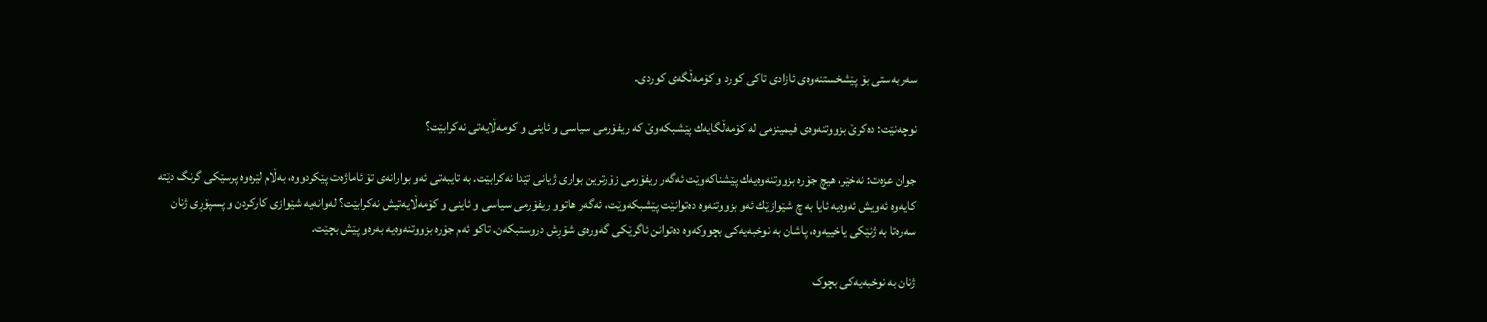سه‌ربه‌ستى بۆ پێشخستنه‌وه‌ى ئازادى تاكى كورد و كۆمه‌ڵگەى كوردی.

نوچەنێت: ده‌كرێ بزووتنه‌وه‌ى فیمینزمى له‌ كۆمه‌ڵگایه‌ك پێشبكه‌وێ كه‌ ریفۆرمى سیاسى و ئاینى و كومه‌ڵایه‌تى نه‌كرابێت؟

جوان عزەت: نه‌خێر، هیچ جۆره‌ بزووتنه‌وه‌یه‌ك پێشناكه‌وێت ئه‌گه‌ر ریفۆرمى زۆرترین بوارى ژیانی تێدا نەکرابێت. به‌ تایبه‌تى ئه‌و بوارانه‌ى تۆ ئاماژه‌ت پێکردووە، به‌ڵام‌ لێره‌وه‌ پرسێكى گرنگ دێته‌ كایه‌وه‌ ئه‌ویش ئه‌وه‌یه‌ ئایا به‌ چ شێوازێك ئه‌و بزووتنه‌وه‌ ده‌توانێت پێشبكه‌وێت، ئه‌گه‌ر هاتوو ریفۆرمى سیاسى و ئاینى و كۆمه‌ڵایه‌تیش نه‌كرابێت؟ له‌وانه‌یه‌ شێوازى كاركردن و پسپۆڕى ژنان سه‌ره‌تا به‌ ژنێكى یاخییه‌وه‌، پاشان به‌ نوخبه‌یه‌كى بچووكه‌وه‌ ده‌توانن ئاگرێكى گه‌وره‌ى شۆڕش دروستبكه‌ن. تاكو ئه‌م جۆره‌ بزووتنه‌وه‌یە به‌ره‌و پێش بچێت.

ژنان بە نوخبەیەکی بچوک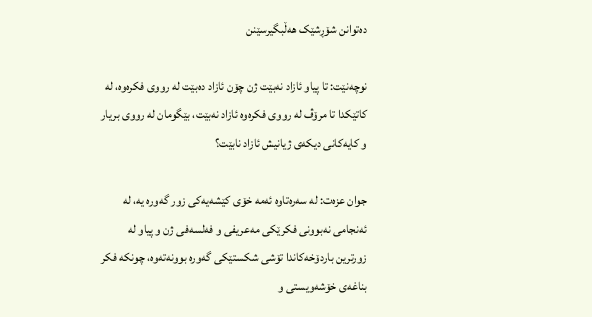دەتوانن شۆڕشێک هەڵبگیرسێنن

نوچەنێت: تا پیاو ئازاد نه‌بێت ژن چۆن ئازاد ده‌بێت له‌ رووى فكره‌وه‌، له‌ كاتێكدا تا مرۆڤ له‌ رووى فكره‌وه‌ ئازاد نه‌بێت، بێگومان له‌ رووى بریار و كایه‌كانى دیكه‌ى ژیانیش ئازاد نابێت؟

جوان عزەت: له‌ سه‌ره‌تا‌وه‌ ئه‌مه‌ خۆى كێشه‌یه‌كى زور گه‌وره‌ یه‌، له‌ ئه‌نجامى نه‌بوونى فكرێكى مه‌عریفى و فه‌لسه‌فى ژن و پیاو له‌ زورترین باردۆخه‌كاندا تۆشى شكستێكى گه‌وره‌ بوونه‌ته‌وه‌، چونكه‌ فكر بناغه‌ى خۆشه‌ویستى و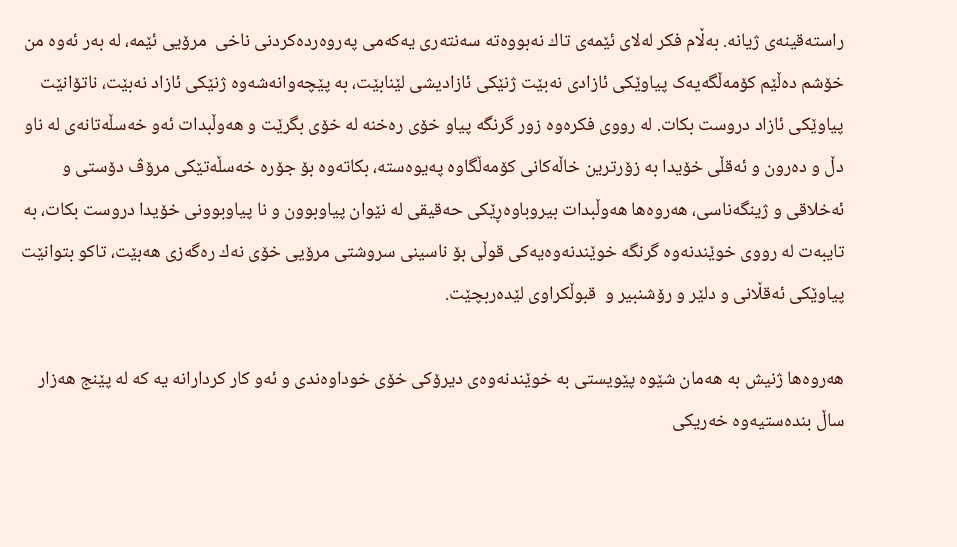راسته‌قینه‌ى ژیانه‌. به‌ڵام فكر له‌لای ئێمه‌ى تاك نه‌بووه‌ته‌ سه‌نته‌رى یه‌كه‌مى په‌روه‌رده‌كردنى ناخى  مرۆیى ئێمە، له‌ به‌ر ئه‌وه‌ من خۆشم ده‌ڵێم کۆمەڵگەیەک پیاوێكى ئازادی نه‌بێت ژنێكى ئازادیشی لێنابێت، به‌ پێچه‌وانه‌شەوە ژنێكى ئازاد نه‌بێت، ناتۆانێت پیاوێكى ئازاد دروست بكات. له‌ رووى فكره‌وه‌ زور گرنگه‌ پیاو خۆى ره‌خنه‌ لە خۆی بگرێت و هه‌وڵبدات ئه‌و خەسڵەتانەی له‌ ناو دڵ و ده‌رون و ئه‌قڵى خۆیدا به‌ زۆرترین خاڵه‌كانى كۆمه‌ڵگاوە پەیوەستە، بكاته‌وه‌ بۆ جۆره‌ خەسڵەتێکی مرۆڤ دۆستى و ئه‌خلاقى و ژینگه‌ناسى، هەروەها هه‌وڵبدات بیروباوه‌ڕێكى حه‌قیقى له‌ نێوان پیاوبوون و نا پیاوبوونى خۆیدا دروست بكات، به‌ تایبه‌ت له‌ رووى خوێندنه‌‌وه‌ گرنگه‌ خوێندنه‌وه‌یه‌كى قوڵى بۆ ناسینى سروشتى مرۆیى خۆی نه‌ك ره‌گه‌زى هه‌بێت، تاكو بتوانێت پیاوێكى ئه‌قڵانى و دلێر و رۆشنبیر و  قبوڵکراوى لێده‌ربچێت.

هه‌روه‌ها ژنیش به‌ هه‌مان شێوه‌ پێویستى به‌ خوێندنه‌وه‌ى دیرۆكى خۆى خوداوه‌ندى و ئه‌و كار كردارانه‌ یه‌ كه‌ له‌ پێنج هه‌زار ساڵ بنده‌ستیه‌وه‌ خه‌ریكى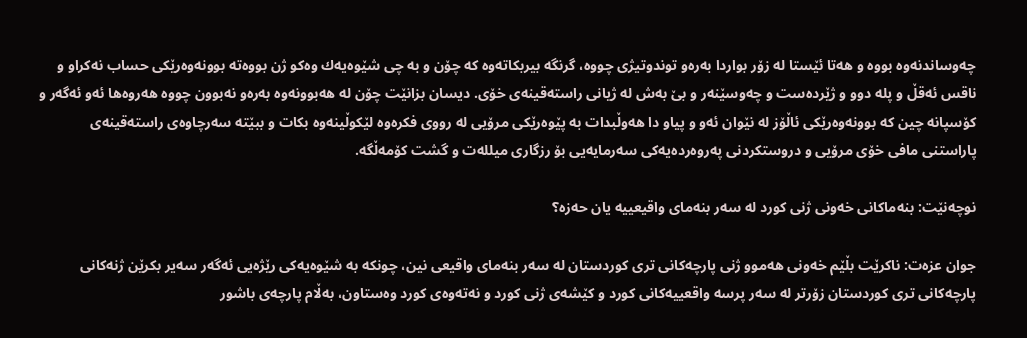چه‌وساندنه‌وه‌ بووه‌ و هه‌تا ئێستا له‌ زۆر بواردا به‌ره‌و توندوتیژى چووه‌، گرنگه‌ بیربكاتەوە كه‌ چۆن و به‌ چى شێوه‌یه‌ك وه‌كو ژن بووه‌ته‌ بوونه‌وه‌رێكى حساب نه‌كراو و ناقس ئه‌قڵ و پله‌ دوو و ژێرده‌ست و چه‌وسێنه‌ر و بێ به‌ش له‌ ژیانى راسته‌قینه‌‌ی خۆی. دیسان بزانێت چۆن له‌ هه‌بوونه‌وه‌ به‌ره‌و نه‌بوون چووه‌ هه‌روه‌ها ئه‌و ئه‌گه‌ر و كۆسپانه‌ چین كه‌ بوونه‌وەرێكى ئاڵۆز له‌ نێوان ئه‌و و پیاو دا هه‌وڵبدات به‌ پێوه‌رێكى مرۆیى له‌ رووى فكره‌وه‌ لێكوڵینه‌وه‌ بكات و ببێته‌ سه‌رچاوه‌ى راسته‌قینه‌ى پاراستنى مافى خۆى مرۆیى و دروستكردنى په‌روه‌رده‌یه‌كى سه‌رمایه‌یى بۆ رزگارى میلله‌ت و گشت كۆمه‌ڵگە.

نوچەنێت: بنه‌ما‌كانى خه‌ونى ژنى كورد له‌ سه‌ر بنه‌ماى واقیعییه‌ یان حه‌زه‌؟

جوان عزەت: ناكرێت بڵێم خه‌ونى هه‌موو ژنى پارچه‌كانى ترى كوردستان له‌ سه‌ر بنه‌ماى واقیعى نین، چونكه‌ به‌ شێوه‌یه‌كى رێژه‌یى ئه‌گه‌ر سه‌یر بكرێن ژنه‌كانى پارچەکانی ترى كوردستان زۆرتر له‌ سه‌ر پرسه‌ واقعییه‌كانى كورد و كێشه‌ى ژنى كورد و نه‌ته‌وه‌ى كورد وه‌ستاون، به‌ڵام پارچه‌ى باشور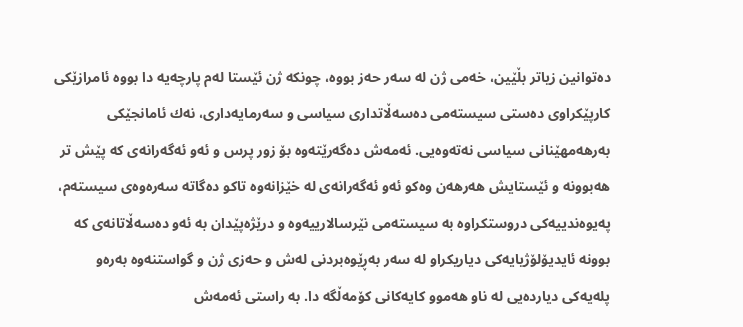ده‌توانین زیاتر بڵێین، خه‌مى ژن له‌ سه‌ر حه‌ز بووه‌، چونكه‌ ژن ئێستا له‌م پارچه‌یه‌ دا بووه‌ ئامرازێكى كارپێكراوى ده‌ستى سیسته‌مى ده‌سه‌ڵاتدارى سیاسى و سه‌رمایه‌دارى، نه‌ك ئامانجێكى به‌رهه‌مهێنانى سیاسى نه‌ته‌وه‌یى. ئه‌مه‌ش ده‌گه‌رێته‌وه‌ بۆ زور پرس و ئەو ئه‌گه‌رانەى كه‌ پێش تر هه‌بوونه و ئێستایش هه‌رهه‌ن وه‌كو ئه‌و ئه‌گه‌رانه‌ى له‌ خێزانه‌وه‌ تاكو ده‌گاته‌ سه‌ره‌وه‌ى سیسته‌م، په‌یوه‌ندییه‌كى دروستكراوه‌ به‌ سیسته‌مى نێرسالارییه‌وه‌ و درێژه‌پێدان به‌ ئه‌و ده‌سه‌ڵاتانه‌ى كه‌ بوونه‌ ئایدیۆلۆژیایەكى دیاریكراو له‌ سه‌ر به‌ڕێوه‌بردنى له‌ش و حه‌زى ژن و گواستنه‌وه‌ به‌ره‌و پله‌یه‌كى دیارده‌یى له‌ ناو هه‌موو كایه‌كانى كۆمه‌ڵگە دا. به‌ راستى ئه‌مه‌ش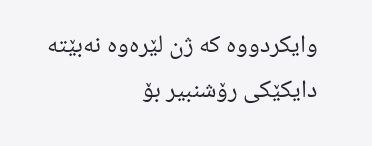وایكردووه‌ كه‌ ژن لێره‌وه‌ نه‌بێته‌ دایكێكى رۆشنبیر بۆ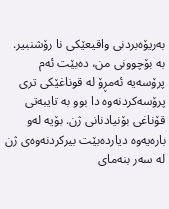به‌ریۆه‌بردنى واقیعێكى نا‌ رۆشنبیر. به‌ بۆچوونى من، ده‌بێت ئه‌م پرۆسه‌یه‌ ئه‌مڕۆ له‌ قوناغێكى ترى پرۆسه‌كردنه‌وه‌ دا بوو به‌ تایبه‌تى قۆناغى بۆنیادنانى ژن. بۆیه‌ له‌و باره‌یەوە‌ دیارده‌بێت بیركردنه‌وه‌ى ژن له‌ سه‌ر بنه‌ماى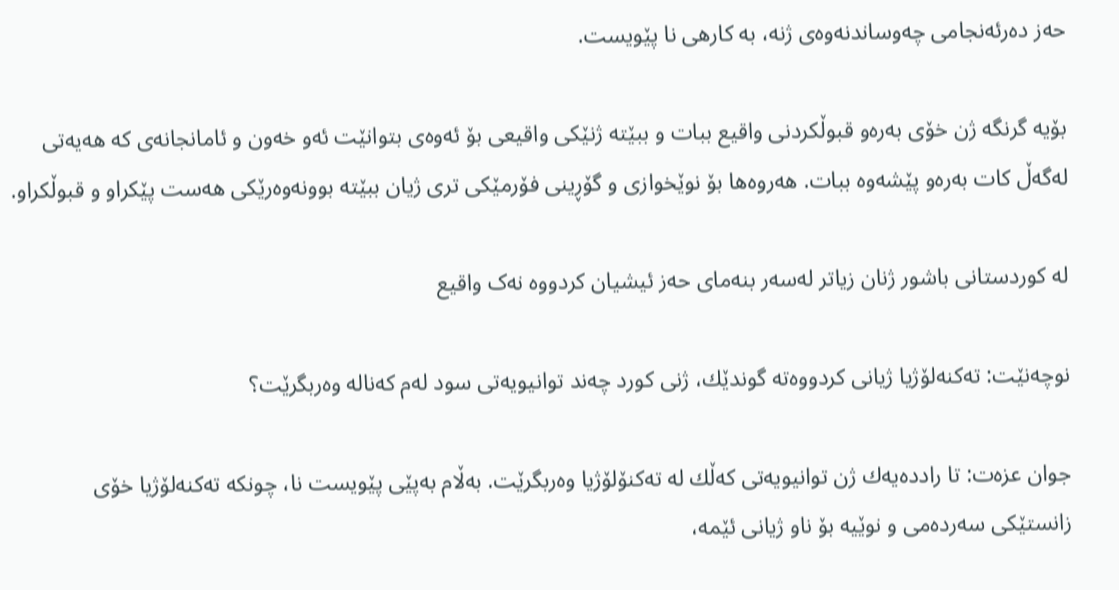حه‌ز ده‌رئه‌نجامى چه‌وساندنه‌وه‌ى ژنه‌، به‌ كارهی نا پێویست.

بۆیە گرنگه‌ ژن خۆى به‌ره‌و قبوڵكردنى واقیع ببات و ببێته‌ ژنێكى واقیعى بۆ ئه‌وه‌ی بتوانێت ئه‌و خه‌ون و ئامانجانه‌ى كه‌ هه‌یەتی‌ له‌گه‌ڵ كات به‌ره‌و پێشه‌وه‌ ببات. هه‌روه‌ها بۆ نوێخوازى و گۆڕینى فۆرمێكى ترى ژیان ببێته‌ بوونه‌وه‌رێكى هه‌ست پێكراو و قبوڵكراو.

لە کوردستانی باشور ژنان زیاتر لەسەر بنەمای حەز ئیشیان کردووە نەک واقیع

نوچەنێت: ته‌كنەلۆژیا ژیانی كردووه‌ته‌ گوندێك، ژنى كورد چه‌ند توانیویه‌تى سود له‌م كه‌ناله‌ وه‌ربگرێت؟

جوان عزەت: تا رادده‌یه‌ك ژن توانیویه‌تى كه‌ڵك له‌ ته‌كنۆلۆژیا وه‌ربگرێت. به‌ڵام به‌پێى پێویست نا، چونكه‌ ته‌كنەلۆژیا خۆى زانستێكى سه‌رده‌می و نوێیه‌ بۆ ناو ژیانى ئێمه‌،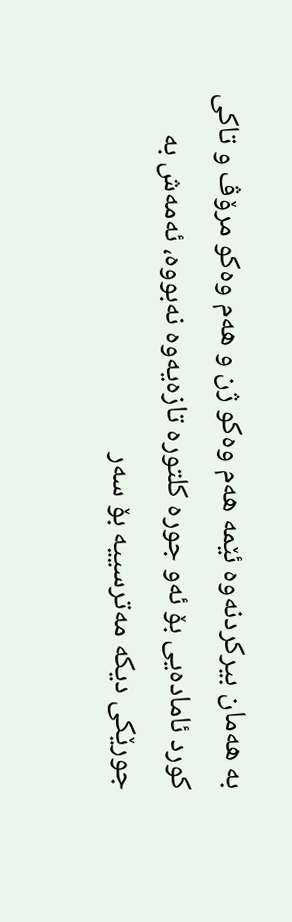به‌ هه‌مان بیركردنه‌وه‌ ئێمه‌ هه‌م وه‌كو ژن و هه‌م وه‌كو مرۆڤ و تاكى كورد ئاماده‌یی بۆ ئه‌و جوره‌ كلتوره‌ تازه‌یه‌وه‌ نه‌بووه‌، ئه‌مه‌ش بە جورێكى دیکە مه‌ترسییه‌ بۆ سه‌ر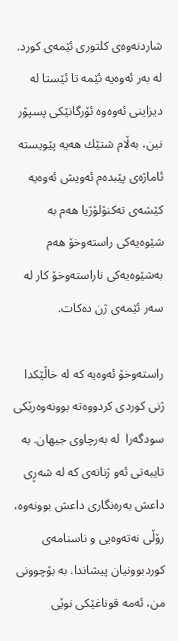شاردنه‌وه‌ى كلتورى ئێمه‌ى كورد. له‌ به‌ر ئه‌وه‌یە ئێمه‌ تا ئێستا له‌ دیزاینى ئه‌وه‌وه‌ ئۆرگانێكى پسپۆر نین، به‌ڵام شتێك هه‌یه‌ پێویسته‌ ئاماژه‌ی پێبده‌م ئه‌ویش ئه‌وه‌یه‌ كێشه‌ى ته‌كنۆلۆژیا هه‌م به‌ شێوه‌یه‌كى راسته‌وخۆ هه‌م به‌شێوه‌یه‌كى ناراسته‌وخۆ كار له‌ سه‌ر ئێمه‌ى ژن ده‌كات.

راسته‌وخۆ ئەوەیە کە له‌ خاڵێكدا ژنى كوردی كردووه‌ته‌ بوونه‌وه‌رێكى سودگه‌را  له‌ به‌رچاوى جیهان. به‌ تایبه‌تى ئه‌و ژنانه‌ى كه‌ له‌ شه‌ڕى داعش به‌رەنگارى داعش بوونەوە، رۆڵى نه‌ته‌وه‌یى و ناسنامه‌ى كوردبوونیان پیشاندا. به‌ بۆچوونى من، ئه‌مه‌ قوناغێكى نوێى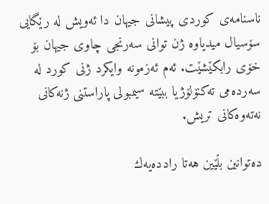ناسنامه‌ى كوردی پیشانى جیهان دا ئه‌ویش له‌ رێگایى سۆسیال میدیاوه‌ ژن توانى سه‌رنجى چاوى جیهان بۆ خۆی رابکێشێت. ئه‌م ئه‌زمونه‌ وایكرد ژنى كورد له‌ سه‌رده‌مى ته‌كنۆلۆژیا ببێته‌ سیمبولى پاراستنى ژنه‌كانى نه‌ته‌وه‌كانى تریش.

دەتوانین بڵێین هه‌تا رادده‌یه‌ك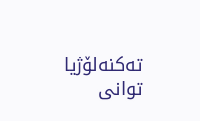ته‌كنەلۆژیا توانى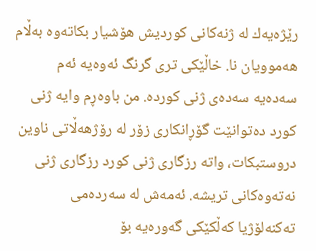رێژه‌یه‌ك له‌ ژنه‌كانى كوردیش هۆشیار بكاتەوە به‌ڵام هه‌موویان نا. خاڵێكى ترى گرنگ ئه‌وه‌یه‌ ئه‌م سه‌ده‌یه‌ سه‌ده‌ى ژنى كورده. من باوه‌ڕم وایە ژنى كورد ده‌توانێت گۆڕانکاری زۆر له‌ رۆژهه‌ڵاتى ناوین دروستبكات، واتە رزگارى ژنى كورد رزگارى ژنى نه‌ته‌وه‌كانى تریشه‌. ئه‌مه‌ش له‌ سه‌رده‌مى ته‌كنەلۆژیا كه‌ڵكێكى گه‌وره‌یه‌ بۆ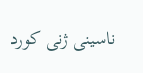ناسینى ژنى كورد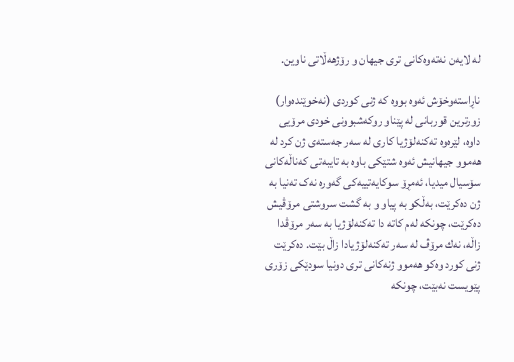له‌ لایه‌ن نه‌ته‌وه‌كانى ترى جیهان و رۆژهه‌ڵاتى ناوین.

نا‌ڕاسته‌وخۆش ئه‌وه‌ بووه‌ كه‌ ژنى كوردى (نه‌خوێنده‌وار) زورترین قوربانى له‌ پێناو روکەشبوونی خودى مرۆیى داوە، لێره‌وه‌ ته‌كنەلۆژیا كاری له‌ سه‌ر جه‌سته‌ى ژن كرد له‌ هه‌موو جیهانیش ئه‌وه‌ شتێكى باوه‌ به‌ تایبه‌تى كه‌ناڵه‌كانى سۆسیال میدیا، ئه‌مڕۆ سوكایه‌تییەكى گه‌وره‌ نه‌ک ته‌نیا به‌ ژن ده‌كرێت، به‌ڵکو به‌ پیاو و به‌ گشت سروشتى مرۆڤیش ده‌كرێت، چونكه‌ له‌م كاته‌ دا ته‌كنەلۆژیا بە سەر مرۆڤدا زاڵە، نه‌ك مرۆڤ له‌ سه‌ر ته‌كنەلۆژیادا زاڵ بێت‌. ده‌كرێت ژنى كورد وه‌كو هه‌موو ژنه‌كانى ترى دونیا سودێكى زۆرى پێویست نه‌بێت، چونكه‌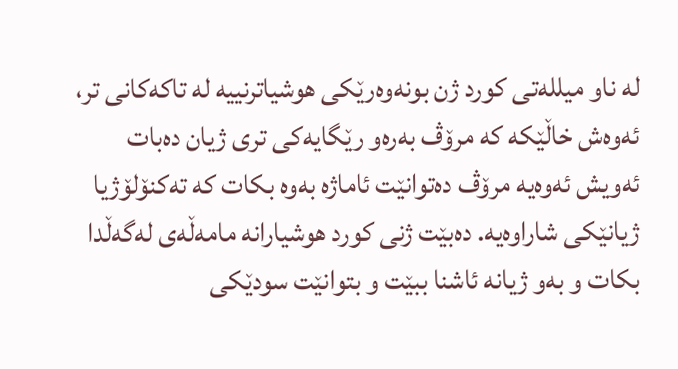له‌ ناو میلله‌تى كورد ژن بونەوەرێکی هوشیاترنییە لە تاکەکانی تر، ئه‌وه‌ش خاڵێكه‌ كه‌ مرۆڤ به‌ره‌و رێگایەكى ترى ژیان ده‌بات ئه‌ویش ئه‌وه‌یه‌ مرۆڤ ده‌توانێت ئاماژه‌ بەوە بكات كه‌ ته‌كنۆلۆژیا ژیانێكى شاراوه‌یه‌. ده‌بێت ژنى كورد‌ هوشیارانه‌ مامه‌ڵه‌ی له‌گه‌ڵدا بكات و به‌و ژیانه‌ ئاشنا ببێت و بتوانێت سودێكى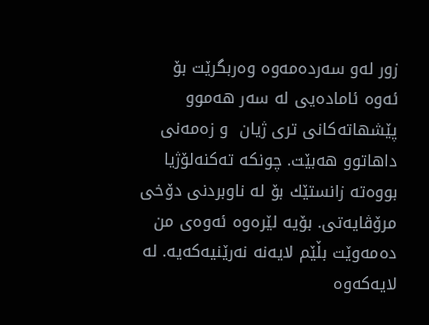زور له‌و سه‌رده‌مه‌وه‌ وه‌ربگرێت بۆ ئه‌وه‌ ئاماده‌یی له‌ سه‌ر هه‌موو پێشهاته‌كانى ترى ژیان  و زه‌مه‌نى داهاتوو‌ هه‌بێت. چونكه‌ ته‌كنەلۆژیا بووەتە‌ زانستێك بۆ له‌ ناوبردنى دۆخى مرۆڤایه‌تى. بۆیه‌ لێره‌وه‌ ئه‌وه‌ى من ده‌مه‌وێت بڵێم لایه‌نە نه‌رێنیه‌كه‌یه‌. له‌ لایەکە‌وه‌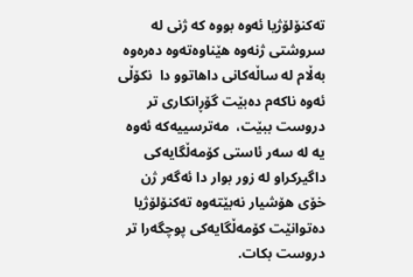ته‌كنۆلۆژیا ئه‌وه‌ بووه‌ كه‌ ژنی له‌ سروشتى ژنەوە هێناوه‌ته‌وه‌ ده‌ره‌وه‌ به‌ڵام له‌ ساڵه‌كانى داهاتوو دا  نکۆڵی ئه‌وه‌ ناكه‌م ده‌بێت گۆڕانکاری تر دروست ببێت،  مه‌ترسییه‌كه‌ ئه‌وه‌ یه‌ له‌ سه‌ر ئاستى كۆمه‌ڵگایه‌كى داگیركراو له‌ زور بوار دا ئه‌گه‌ر ژن خۆى هۆشیار نەبێتەوە ته‌كنۆلۆژیا ده‌توانێت كۆمه‌ڵگایه‌كى پوچگه‌را تر دروست بكات.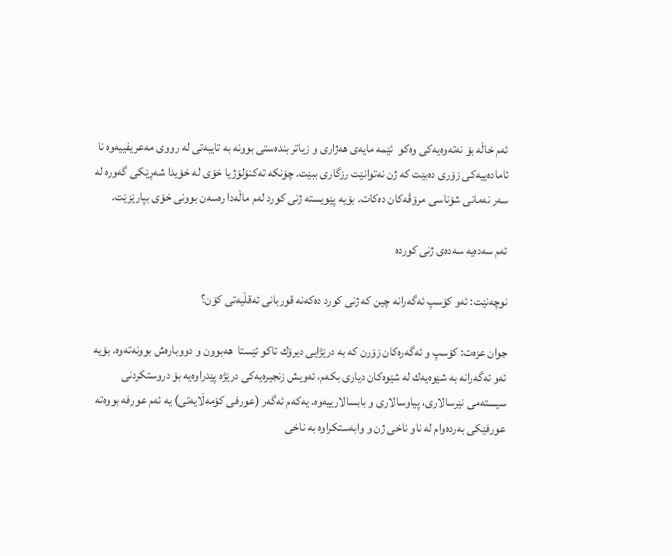ئه‌م خاڵه‌ بۆ نه‌ته‌وه‌یه‌كى وه‌کو  ئێمه‌ مایەی هه‌ژارى و زیاتر بنده‌ستى بوونه‌ به‌ تایبه‌تى له‌ رووى مه‌عریفییه‌وه‌ نا‌ ئاماده‌ییه‌كى زۆرى ده‌بێت كه‌ ژن نه‌توانێت رزگارى ببێت. چۆنكه‌ ته‌كنۆلۆژیا خۆى له‌ خۆیدا شه‌ڕێكى گه‌وره‌‌ له‌ سه‌ر نه‌مانى شۆناسى مرۆڤه‌كان دەکات. بۆیه‌ پێویسته‌ ژنى كورد له‌م ماڵه‌دا ره‌سه‌ن بوونى خۆی‌ بپارێزێت.

ئەم سەدەیە سەدەی ژنی کوردە

نوچەنێت: ئه‌و كۆسپ ئه‌گه‌رانه‌ چین كه‌ ژنى كورد ده‌كه‌نه‌ قوربانى ئه‌قڵیه‌تى كۆن؟

جوان عزەت: كۆسپ و ئه‌گه‌ره‌كان زۆرن کە به‌ درێژایى دیرۆك تاكو ئێستا  هه‌بوون‌ و دووبارەش بوونه‌ته‌وه‌. بۆیه‌ ئه‌و ئه‌گه‌رانه‌ به‌ شێوه‌یه‌ك له‌ شێوه‌كان دیارى بكه‌م، ئه‌ویش زنجیره‌یه‌كى درێژه‌ پێدراوه‌یه‌ بۆ دروستكردنى سیسته‌مى نێرسالارى، پیاوسالارى و بابسالارییه‌وه‌. یه‌كه‌م ئه‌گه‌ر (عورفى كۆمه‌ڵایه‌تى) یه‌ ئه‌م عورفه‌ بووەتە‌ عورفێكى به‌رده‌وام له‌ ناو ناخى ژن و وابه‌ستكراوه‌ به‌ ناخى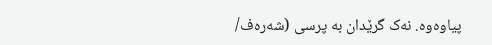پیاوه‌‌وه‌. نەک‌ گرێدان به‌ پرسى (شه‌ره‌ف/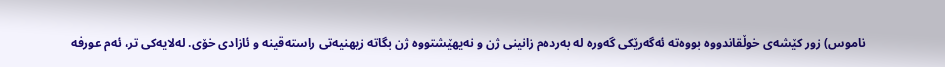ناموس) زور كێشه‌ی خوڵقاندووه‌ بووه‌تە ئه‌گه‌رێكى گه‌وره‌ له‌ به‌رده‌م زانینى ژن و نەیهێشتووه‌ ژن بگاته‌ زیهنیەتی راسته‌قینه‌ و ئازادی خۆی. له‌لایه‌كى تر، ئه‌م عورفه‌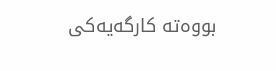بووه‌تە كارگه‌یەكى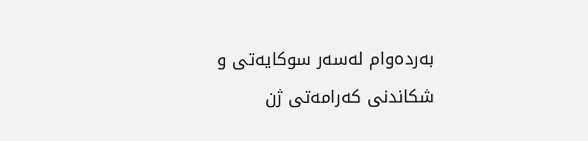به‌رده‌وام له‌سه‌ر سوکایەتی و شكاندنى كه‌رامه‌تى ژن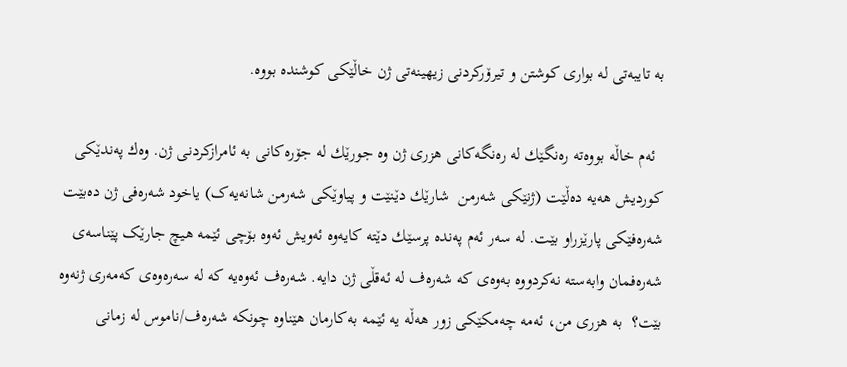به‌ تایبه‌تى له‌ بوارى كوشتن و تیرۆركردنى زیهینه‌تى ژن خاڵێكى كوشنده‌ بووه‌.

  ئه‌م خاڵه‌ بووه‌تە ره‌نگێك له‌ ره‌نگه‌كانى هزرى ژن وه جورێك له‌ جۆره‌كانى بە ئامرازکردنی ژن. وه‌ك په‌ندێكى كوردیش هه‌یه‌ ده‌ڵێت (ژنێكى شه‌رمن ‌ شارێك دێنێت و پیاوێكى شه‌رمن شانەیەک) یاخود شه‌ره‌فى ژن ده‌بێت شه‌ره‌فێكى پارێزراو بێت. له‌ سه‌ر ئه‌م په‌نده‌ پرسێك دێته‌ كایه‌وه‌ ئه‌ویش ئه‌وه‌ بۆچى ئێمه‌ هیچ جارێک پێناسەی شەرەفمان وابەستە نەکردووە بەوەی کە شه‌ره‌ف له‌ ئه‌قڵى ژن دایە. شه‌ره‌ف ئه‌وه‌یه‌ كه‌ له‌ سه‌ره‌وه‌ى كه‌مه‌رى ژنه‌وه‌ بێت؟  به‌ هزرى من، ئه‌مه‌ چه‌مكێكى زور هه‌ڵه‌ یه‌ ئێمه‌ به‌كارمان هێناوە چونكه‌ شه‌ره‌ف/ناموس له‌ زمانى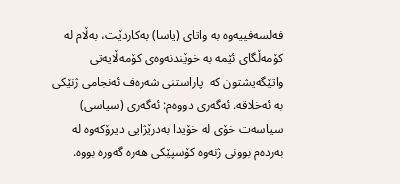فه‌لسه‌فییه‌وه‌ به‌ واتاى (یاسا) به‌كاردێت، به‌ڵام لە كۆمه‌ڵگاى ئێمه‌ به‌ خوێندنه‌وه‌ى كۆمه‌ڵایه‌تى واتێگه‌یشتون‌ كه‌  پاراستنى شه‌ره‌ف ئه‌نجامى ژنێكى به‌ ئه‌خلاقه‌. ئه‌گه‌رى دووه‌م: ئه‌گه‌رى (سیاسى) سیاسه‌ت خۆى له‌ خۆیدا به‌درێژایى دیرۆكه‌وه‌ له‌ به‌رده‌م بوونى ژنه‌وه‌ كۆسپێكى هه‌ره‌ گه‌وره‌ بووه‌.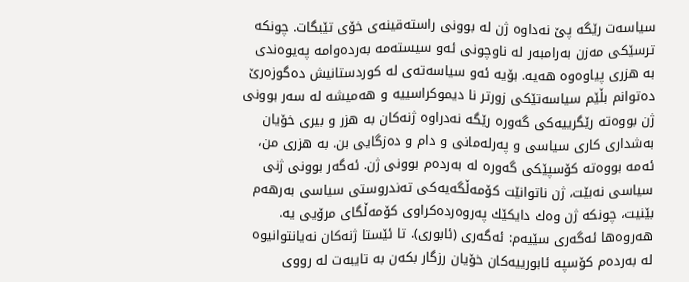سیاسه‌ت رێگه‌ پێ نه‌داوه‌ ژن له‌ بوونى راسته‌قینه‌ی خۆی تێبگات. چونكه‌ ترسێكى مه‌زن به‌رامبه‌ر له‌ ناوچونى ئه‌و سیسته‌مه‌ به‌رده‌وامه‌ پەیوەندی به‌ هزرى پیاوه‌وە هه‌یه‌. بۆیه‌ ئه‌و سیاسه‌ته‌ى له‌ كوردستانیش ده‌گوزه‌رێ ده‌توانم بڵێم سیاسه‌تێكى زورتر نا دیموكراسییه‌ و‌ هه‌میشه‌ له‌ سه‌ر بوونى ژن بووه‌تە رێگرییەكى گه‌وره‌ رێگه‌ نه‌دراوه‌ ژنه‌كان به‌ هزر و بیرى خۆیان به‌شدارى كارى سیاسى و په‌رله‌مانى و دام و ده‌زگایى بن. به‌ هزرى من، ئه‌مه‌ بووەتە‌ کۆسپێکی گه‌وره‌ له‌ به‌رده‌م بوونى ژن. ئه‌گه‌ر بوونى ژنى سیاسى نه‌بێت، ژن ناتوانێت كۆمه‌ڵگەیه‌كى ته‌ندروستى سیاسى به‌رهه‌م بێنیت، چونكه‌ ژن وه‌ك دایكێك په‌روه‌رده‌كراوى كۆمه‌ڵگاى مرۆیى یه‌. هه‌روه‌ها ئه‌گه‌رى سێیه‌م: ئه‌گه‌رى (ئابورى). تا ئێستا ژنه‌كان نه‌یانتوانیوه‌ له‌ به‌رده‌م كۆسپه‌ ئابورییەکان خۆیان رزگار بكه‌ن به‌ تایبه‌ت له‌ رووى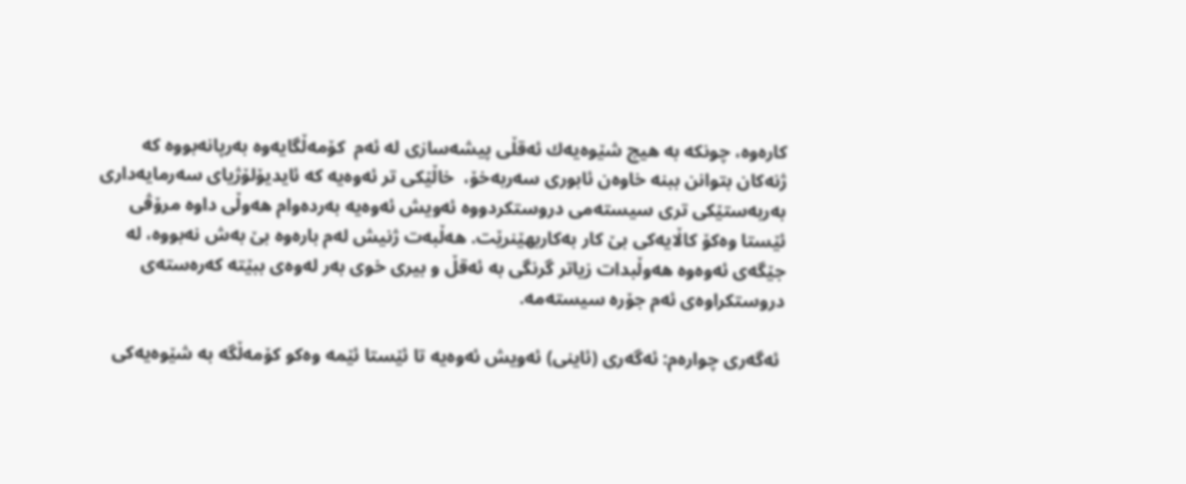كاره‌وه‌، چونكه‌ به‌ هیچ شێوه‌یه‌ك ئه‌قڵى پیشه‌سازى له‌ ئه‌م  كۆمه‌ڵگایه‌وه‌ به‌رپانه‌بووه‌ كه‌ ژنه‌كان بتوانن ببنە خاوەن ئابورى سه‌ربه‌خۆ،  خاڵێكى تر ئەوەیە کە ئایدیۆلۆژیای سه‌رمایه‌دارى به‌ربه‌ستێكى ترى سیسته‌مى دروستكردووه‌ ئه‌ویش ئەوەیە به‌رده‌وام هه‌وڵى داوه‌ مرۆڤى ئێستا وه‌كۆ كاڵایه‌كى بێ كار به‌كاربهێنرێت. هه‌ڵبه‌ت ژنیش له‌م باره‌وه‌ بێ به‌ش نه‌بووه‌، له‌ جێگه‌ى ئه‌وەوە‌ هه‌وڵبدات زیاتر گرنگى بە‌ ئه‌قڵ و بیرى خوى به‌ر له‌وه‌ی ببێته‌ كه‌ره‌سته‌ى دروستكراوه‌ى ئه‌م جۆره‌ سیسته‌مه‌.

 ئه‌گه‌رى چواره‌م: ئه‌گه‌رى (ئاینى) ئه‌ویش ئەوەیە تا ئێستا ئێمه‌ وه‌كو كۆمه‌ڵگە به‌ شێوه‌یه‌كى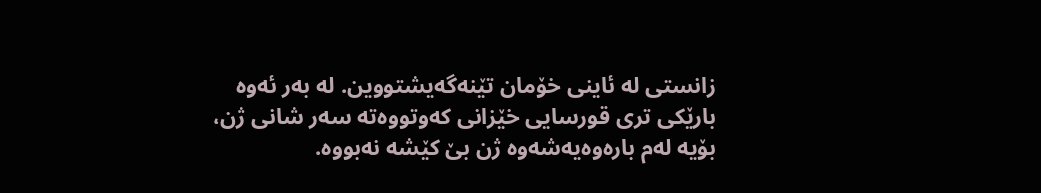زانستى له‌ ئاینى خۆمان تێنەگەیشتووین. له‌ به‌ر ئه‌وه‌ بارێكى ترى قورسایى خێزانى كه‌وتووەته‌ سه‌ر شانى ژن، بۆیه‌ له‌م باره‌وه‌یەشەوە ژن بێ كێشه‌ نه‌بووه‌.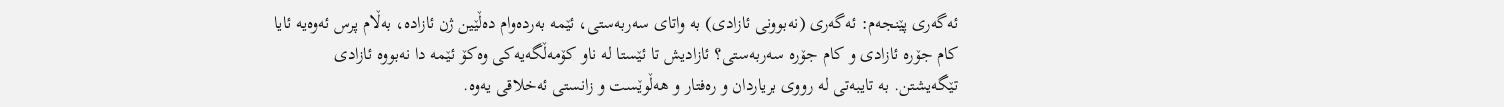ئه‌گه‌رى پێنجه‌م: ئه‌گه‌رى (نه‌بوونى ئازادى) به‌ واتاى سه‌ربه‌ستى، ئێمه‌ به‌رده‌وام ده‌ڵێین ژن ئازاده‌، به‌ڵام پرس ئه‌وه‌یه‌ ئایا كام جۆره‌ ئازادى و كام جۆره‌ سه‌ربه‌ستى؟ ئازادیش تا ئێستا له‌ ناو كۆمه‌ڵگەیه‌كى وه‌كۆ ئێمه‌ دا نه‌بووه‌ ئازادى تێگه‌یشتن. به‌ تایبه‌تى له‌ رووى بریاردان و ره‌فتار و هه‌ڵوێست و زانستى ئه‌خلاقى یه‌وه‌.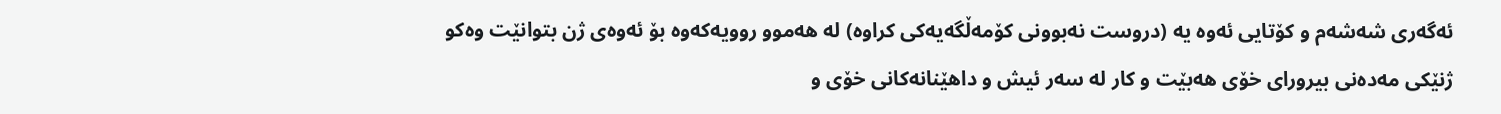ئه‌گه‌رى شه‌شه‌م و كۆتایى ئه‌وه‌ یه‌ (دروست نه‌بوونى كۆمه‌ڵگەیەكى كراوه‌) له‌ هه‌موو روویه‌كه‌وه‌ بۆ ئه‌وه‌ی ژن بتوانێت وه‌كو ژنێكى مه‌ده‌نى بیروراى خۆى هه‌بێت و كار له‌ سه‌ر ئیش و داهێنانه‌كانى خۆى و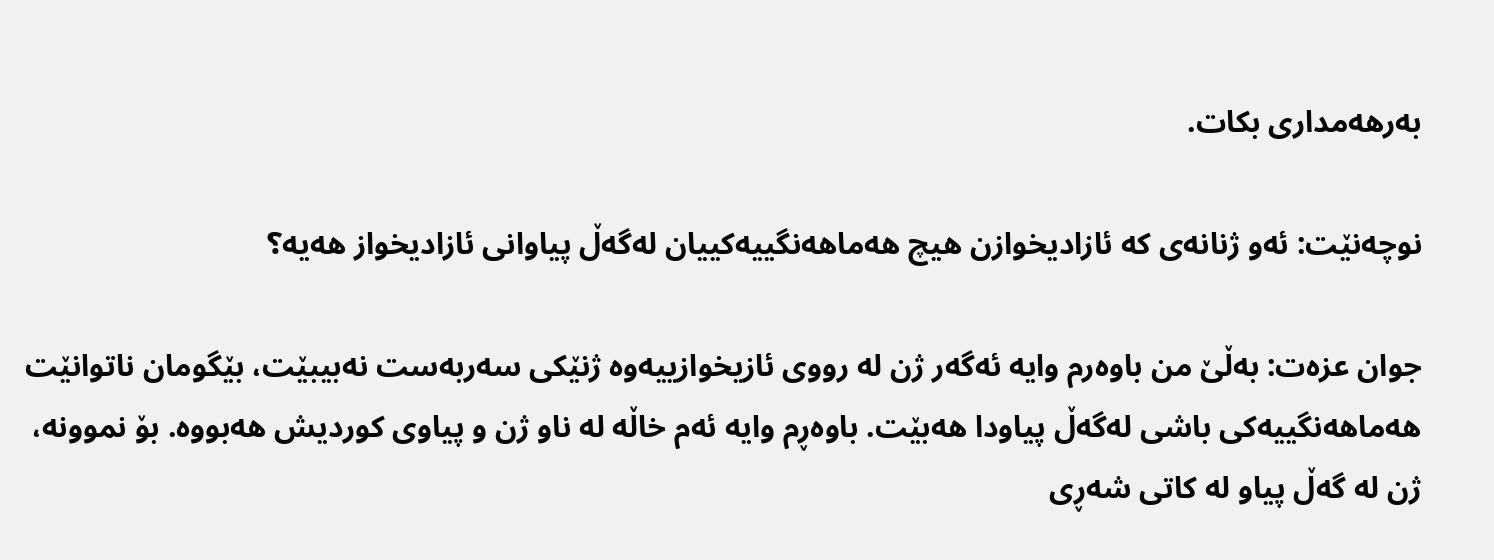به‌رهه‌مدارى بكات.

نوچەنێت: ئه‌و ژنانه‌ى كه‌ ئازادیخوازن هیچ هه‌ماهه‌نگییه‌كییان له‌گه‌ڵ پیاوانى ئازادیخواز هه‌یه‌؟

جوان عزەت: به‌ڵێ من باوه‌رم وایە ئه‌گه‌ر ژن له‌ رووى ئازیخوازییه‌وه‌ ژنێكى سه‌ربه‌ست نەبیبێت، بێگومان ناتوانێت هه‌ماهه‌نگییەکی باشی لەگەڵ پیاودا هه‌بێت. باوه‌ڕم وایە ئه‌م خاڵه‌ له‌ ناو ژن و پیاوى كوردیش هه‌بووه‌. بۆ نموونه‌، ژن له‌ گه‌ڵ پیاو له‌ كاتى شه‌ڕى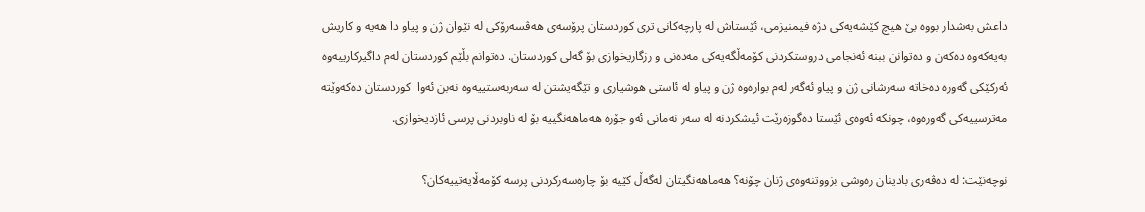داعش به‌شدار بووه‌ بێ هیچ كێشه‌یەكى دژه‌ فیمنیزمى، ئێستاش له‌ پارچه‌كانى ترى كوردستان پرۆسه‌ى هه‌ڤسه‌رۆكى له‌ نێوان ژن و پیاو دا هه‌یه‌ و كاریش به‌یه‌كه‌وه‌ ده‌كه‌ن و ده‌توانن ببنه‌ ئه‌نجامى دروستكردنى كۆمه‌ڵگەیه‌كى مه‌ده‌نى و رزگاریخوازى بۆ گه‌لى كوردستان. ده‌توانم بڵێم كوردستان له‌م داگیركارییه‌وه‌ ئه‌ركێكى گه‌وره‌ ده‌خاته‌ سه‌رشانى ژن و پیاو ئه‌گه‌ر له‌م بواره‌وه‌ ژن و پیاو لە‌ ئاستى هوشیارى و تێگەیشتن لە سه‌ربه‌ستییه‌وه‌ نەبن ئەوا  كوردستان ده‌كه‌وێته‌ مه‌ترسییەكى گه‌وره‌وه‌، چونكه‌ ئه‌وه‌ى ئێستا ده‌گوزه‌رێت ئیشكردنه‌ له‌ سه‌ر نه‌مانى ئه‌و جۆره‌ هه‌ماهه‌نگییه‌ بۆ له‌ ناوبردنى پرسى ئازدیخوازى.

نوچەنێت: له‌ ده‌ڤه‌رى بادینان ره‌وشى بزووتنه‌وه‌ى ژنان چۆنه‌؟ هه‌ماهه‌نگیتان له‌گه‌ڵ كێیه‌ بۆ چاره‌سه‌ركردنى پرسه‌ كۆمه‌ڵایه‌تییه‌كان؟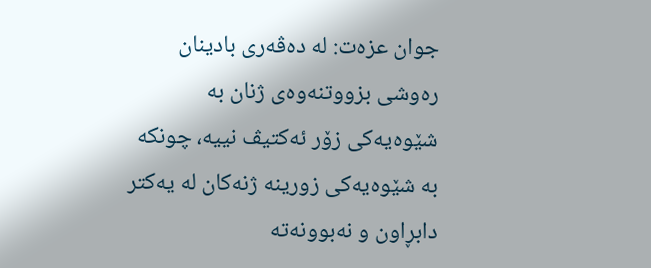جوان عزەت: له‌ ده‌ڤه‌رى بادینان ره‌وشى بزووتنه‌وه‌ى ژنان به‌ شێوه‌یه‌كى زۆر ئه‌كتیڤ نییه‌، چونكه‌ به‌ شێوه‌یه‌كى زورینه‌ ژنه‌كان لە یه‌كتر دابڕاون و‌ نه‌بوونه‌ته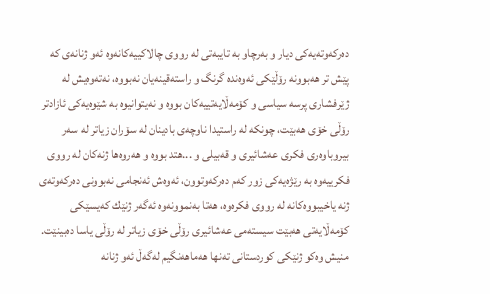ده‌ركه‌وته‌یه‌كى دیار و به‌رچاو به‌ تایبه‌تى له‌ رووى چالاكییه‌كانه‌وه‌ ئه‌و ژنانه‌ى كه‌ پێش تر هه‌بوونه‌ رۆڵێكى ئه‌وه‌نده‌ گرنگ و راسته‌قینەیان نەبووە، نه‌ته‌وه‌یش له‌ ژێرفشارى پرسه‌ سیاسى و كۆمه‌ڵایه‌تییه‌كان بووە و نه‌یتوانیوه‌‌ به‌ شێوه‌یه‌كى ئازادتر رۆڵى خۆى هه‌بێت، چونكه‌ له‌ راستیدا ناوچه‌ى بادینان له‌ سۆران زیاتر له‌ سه‌ر بیروباوه‌رى فكرى عه‌شائیرى و قه‌بیلى و ...هتد بووه‌ و هه‌روه‌ها ژنه‌كان له‌ رووى فكرییه‌وه‌ به‌ رێژه‌یه‌كى زور كه‌م دەرکەوتوون‌، ئه‌وه‌ش ئه‌نجامى نه‌بوونى ده‌ركه‌وته‌ى ژنه‌ یاخیبووه‌كانه‌ له‌ رووى فكره‌وه‌، هه‌تا به‌نموونه‌وه‌ ئه‌گه‌ر ژنێك كه‌یسێكى كۆمه‌ڵایه‌تى هه‌بێت سیسته‌مى عه‌شائیرى رۆڵى خۆى زیاتر له‌ رۆڵى یاسا دەبینێت. منیش وه‌كو ژنێكى كوردستانى ته‌نها هه‌ماهه‌نگیم له‌گه‌ڵ ئه‌و ژنانه‌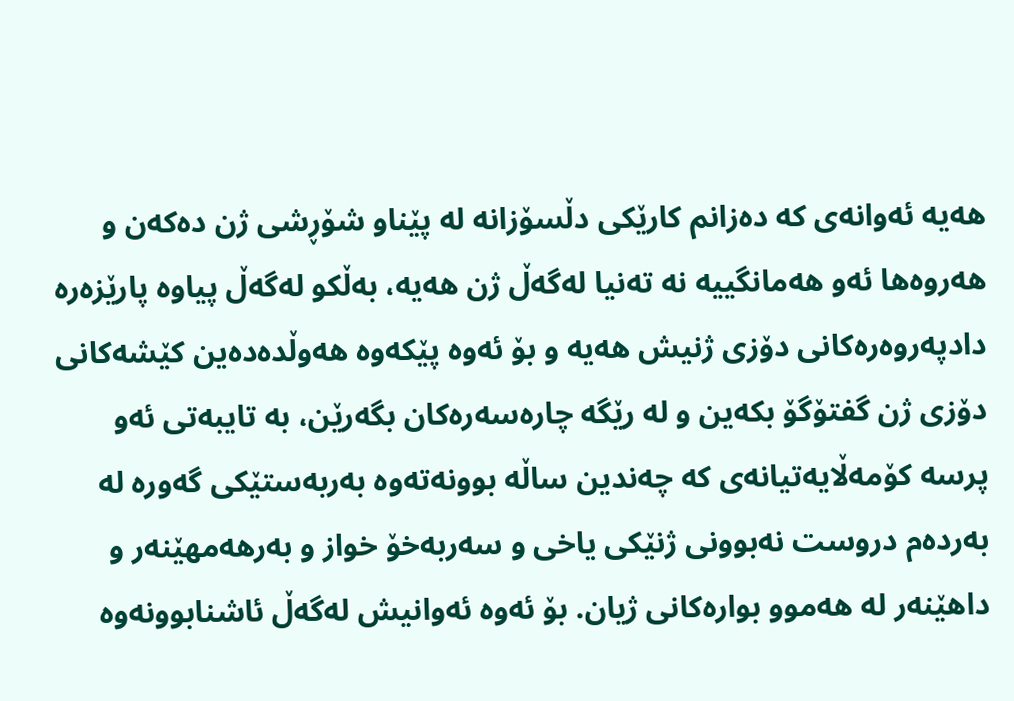هه‌یه‌ ئه‌وانه‌ى كه‌ ده‌زانم كارێكى دڵسۆزانه‌ له‌ پێناو شۆڕ‌شى ژن ده‌كه‌ن و هه‌روه‌ها ئه‌و هه‌مانگییه‌ نه‌ ته‌نیا له‌گه‌ڵ ژن هه‌یه‌، به‌ڵکو له‌گه‌ڵ پیاوه‌ پارێزه‌ره‌ دادپه‌روه‌رەكانى دۆزى ژنیش هه‌یه‌ و بۆ ئه‌وه‌ پێكه‌وه‌ هه‌وڵده‌ده‌ین كێشه‌كانى دۆزى ژن گفتۆگۆ بكه‌ین و له‌ رێگه‌ چاره‌سه‌ره‌كان بگه‌رێن، به‌ تایبه‌تى ئه‌و پرسه‌ كۆمه‌ڵایه‌تیانه‌ى كه‌ چه‌ندین ساڵه‌ بوونه‌ته‌وه‌ به‌ربه‌ستێكى گه‌وره‌ له‌ به‌رده‌م دروست نه‌بوونى ژنێكى یاخى و سه‌ربه‌خۆ خواز و به‌رهه‌مهێنه‌ر و داهێنه‌ر له‌ هه‌موو بواره‌كانى ژیان. بۆ ئه‌وه‌ ئه‌وانیش له‌گه‌ڵ ئاشنابوونه‌وه‌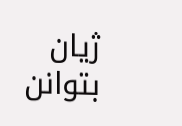ژیان بتوانن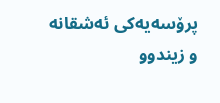پرۆسه‌یه‌كى ئه‌شقانه‌ و زیندوو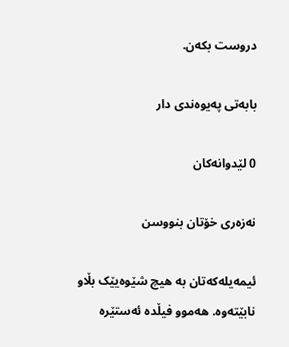دروست بكه‌ن.

بابەتی پەیوەندی دار

0 لێدوانەکان

نەزەری خۆتان بنووسن

ئیمەیلەکەتان بە هیچ شێوەیێک بڵاو نابێتەوە. هەموو فیڵدە ئەستێرە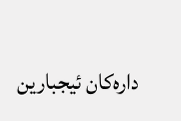دارەکان ئیجبارین